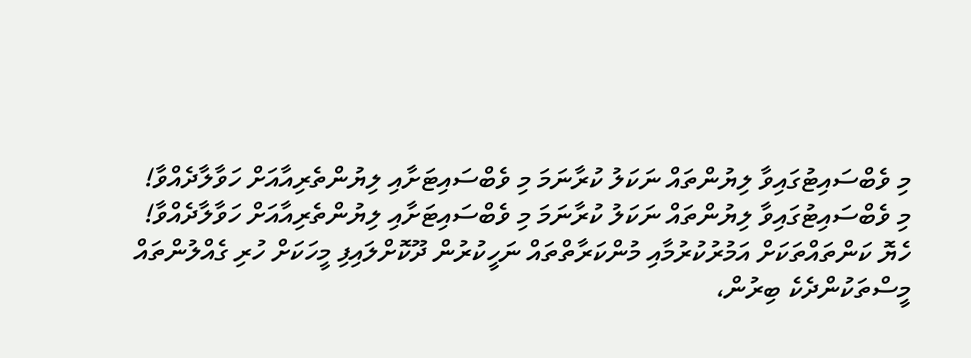މި ވެބްސައިޓުގައިވާ ލިޔުންތައް ނަކަލު ކުރާނަމަ މި ވެބްސައިޓަށާއި ލިޔުންތެރިއާއަށް ހަވާލާދެއްވާ!
މި ވެބްސައިޓުގައިވާ ލިޔުންތައް ނަކަލު ކުރާނަމަ މި ވެބްސައިޓަށާއި ލިޔުންތެރިއާއަށް ހަވާލާދެއްވާ!
ހެޔޮ ކަންތައްތަކަށް އަމުރުކުރުމާއި މުންކަރާތްތައް ނަހީކުރުން ދޫކޮށްލައިފި މީހަކަށް ހުރި ގެއްލުންތައް
މީސްތަކުންދެކެ ބިރުން،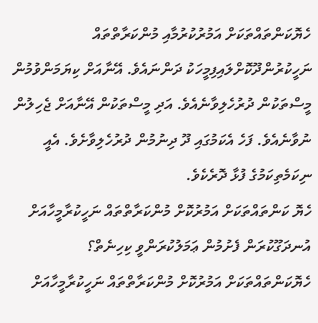ހެޔޮކަންތައްތަކަށް އަމުރުކުރުމާއި މުންކަރާތްތައް ނަހީކުރުންދޫކޮށްލައިފިމީހަކު ދަންނައެވެ. އޭނާއަށް ކިޔަމަންވުމުން މީސްތަކުން ދުރުހެލިވާނެއެވެ. އަދި މީސްތަކުން އޭނާއަށް ޖެހިލުން ނުވާނެއެވެ. ފަހެ އެކަމުގައި ދޫ ދިނުމުން ދުރުހެލިވާށެވެ. އެއީ ނިކަމެތިކަމުގެ ފުޅާ ދޮރެކެވެ.
ހެޔޮ ކަންތައްތަކަށް އަމުރުކޮށް މުންކަރާތްތައް ނަހީކުރާމީހާއަށް އުނދަގޫކުރަން ފެށުމުން ޢަމަލުކުރަންވީ ކިހިނެތް؟
ހެޔޮކަންތައްތަކަށް އަމުރުކޮށް މުންކަރާތްތައް ނަހީކުރާމީހާއަށް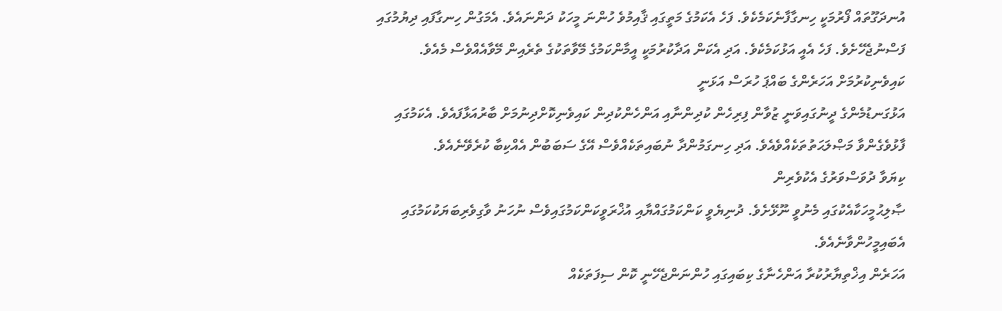އުނދަގޫތައް ފޯރުމަކީ ހިނގާފާނެކަމެކެވެ. ފަހެ އެކަމުގެ މަތީގައި ޤާއިމުވެ ހުންނަ މީހަކު ދަންނައެވެ. އެމަގުން ހިނގާފައި ދިޔުމުގައި ފަސްނުޖެހޭށެވެ. ފަހެ އެއީ އަޅުކަމެކެވެ. އަދި އެކަން އަދާކުރުމަކީ އީމާންކަމުގެ މޭވާތަކުގެ ތެރެއިން މޭވާއެއްވެސް މެއެވެ.
ކައިވެނިކުރުމަށް އަހަރެންގެ ބައްޕަ ހުރަސް އަޅަނީ
އަޅުގަނޑުމެންގެ ދީނުގައިވަނީ ޒުވާން ފިރިހެން ކުދިންނާއި އަންހެންކުދިން ކައިވެނިކޮށްދިނުމަށް ބާރުއަޅާފައެވެ. އެކަމުގައި ފާޅުވެގެންވާ މަޞްލަޙަތުތަކެއްވެއެވެ. އަދި ހިނގަމުންދާ ނުބައިތަކެއްވެސް އޭގެ ސަބަބުން އެއްކިބާ ކުރެވޭނެއެވެ.
ކިޔަވާ ދުވަސްވަރުގެ އެކުވެރިން
ޞާލިޙުމީހަކާއެކުގައި މެނުވީ ނޫޅޭށެވެ. ދުނިޔެވީ ކަންކަމުގައްޔާއި އުޚްރަވީކަންކަމުގައިވެސް ނުހަނު ވާގިވެރިބަޔަކުކަމުގައި އެބައިމީހުންވާނެއެވެ.
އަހަރެން އިޚްތިޔާރުކުރާ އަންހެނާގެ ކިބައިގައި ހުންނަންޖެހޭނީ ކޮން ސިފަތަކެއް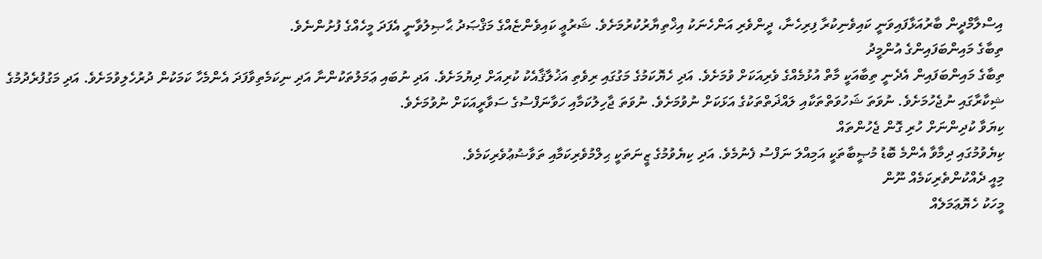އިސްލާމްދީން ބާރުއަޅާފައިވަނީ ކައިވެނިކުރާ ފިރިހެނާ، ދީންވެރި އަންހެނަކު އިޚްތިޔާރުކުރުމަށެވެ. ޝަރުޢީ ކައިވެންޏެއްގެ މަޤްޞަދު ޙާޞިލުވާނީ އެފަދަ މީހެއްގެ ފުށުންނެވެ.
ތިބާގެ މައިންބަފައިންގެ އުންމީދު
ތިބާގެ މައިންބަފައިން އެދެނީ ތިބާއަކީ މާތް އުޅުމެއްގެ ވެރިއަކަށް ވުމަށެވެ. އަދި ހެޔޮކަމުގެ މަގުގައި ރިވެތި އަޚުލާޤާއެކު ކުރިއަށް ދިޔުމަށެވެ. އަދި ނުބައި ޢަމަލުތަކުންނާ އަދި ނިކަމެތިވާފަދަ އެންމެހާ ކަމަކުން ދުރުހެލިވުމަށެވެ. އަދި މަގުފުރެދުމުގެ ޝިކާރާގައި ނުޖެހުމަށެވެ. ނުވަތަ ޝަހުވަތްތަކާއި ލައްޛަތްތަކުގެ އަޅަކަށް ނުވުމަށެވެ. ނުވަތަ ޖާހިލުކަމާއި ހަވާނަފްސުގެ ސަވާރީއަކަށް ނުވުމަށެވެ.
ކިޔަވާ ކުދިންނަށް ހުރި ގޮން ޖެހުންތައް
ކިޔެވުމުގައި ދިމާވާ އެންމެ ބޮޑު މުޞީބާތަކީ އަމިއްލަ ނަފްސު ފެނުމެވެ. އަދި ކިޔެވުމުގެ ޒީނަތަކީ ޙިލްމުވެރިކަމާއި ތަވާޟުޢުވެރިކަމެވެ.
މިއީ ދެއްކުންތެރިކަމެއް ނޫން
މީހަކު ހެޔޮޢަމަލެއް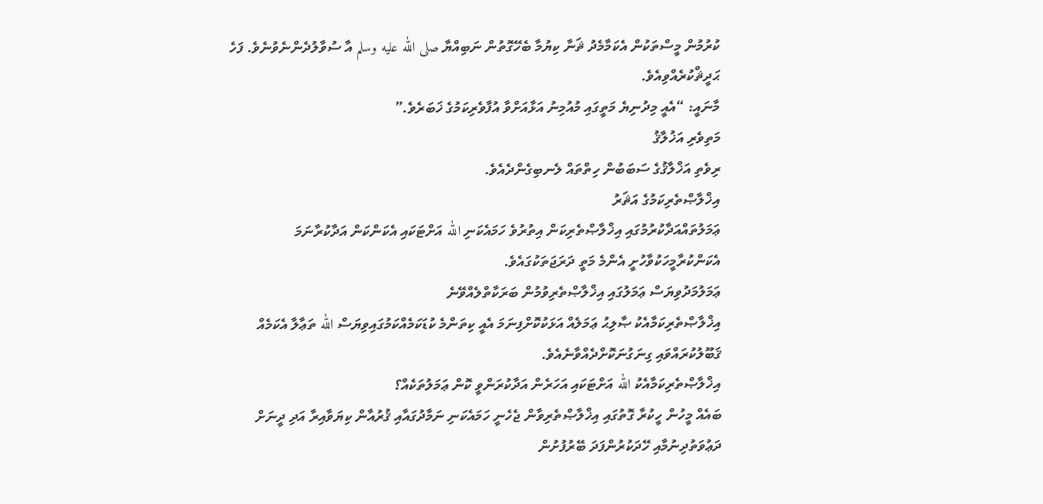ކުރުމުން މީސްތަކުން އެކަމާމެދު ޘަނާ ކިޔުމާ ބެހޭގޮތުން ނަބިއްޔާ صلى الله عليه وسلم އާ ސުވާލުދެންނެވުނެވެ. ފަހެ ޙަދީޘްކުރެއްވިއެވެ.
މާނައީ: “އެއީ މިދުނިޔެ މަތީގައި މުއުމިނު އަޅާއަށްވާ އުފާވެރިކަމުގެ ޚަބަރެވެ.”
މަތިވެރި އަޚުލާޤު
ރިވެތި އަޚްލާޤުގެ ސަބަބުން ހިތްތައް ލެނބިގެންދެއެވެ.
އިޚްލާޞްތެރިކަމުގެ އަޘަރު
ޢަމަލުތައްއަދާކުރުމުގައި އިޚްލާޞްތެރިކަން އިތުރުވެ ހަމައެކަނި الله އަށްޓަކައި އެކަންކަން އަދާކުރާނަމަ އެކަންކުރާމީހަކުވާހުށީ އެންމެ މަތީ ދަރަޖަތަކުގައެވެ.
ޢަމަލުމަދުވިޔަސް ޢަމަލުގައި އިޚްލާޞްތެރިވުމުން ބަރަކާތްލެއްވޭނެ
އިޚްލާޞްތެރިކަމާއެކު ޞާލިޙު ޢަމަލެއް އަޅަކުކޮށްފިނަމަ އެއީ ކިތަންމެ ކުޑަކަމެއްކަމުގައިވިޔަސް الله ތަޢާލާ އެކަމެއް ޤަބޫލުކުރައްވައި ގިނަގުނަކޮށްދެއްވާނެއެވެ.
އިޚްލާޞްތެރިކަމާއެކު الله އަށްޓަކައި އަހަރެން އަދާކުރަންވީ ކޮން ޢަމަލުތަކެއް؟
ބައެއް މީހުން ހީކުރާ ގޮތުގައި އިޚްލާޞްތެރިވާން ޖެހެނީ ހަމައެކަނި ނަމާދުގައާއި ޤުރުއާން ކިޔަވާއިރާ އަދި ދީނަށް ދަޢުވަތުދިނުމާއި ހޭދަކުރުންފަދަ ބޭރުފުށުން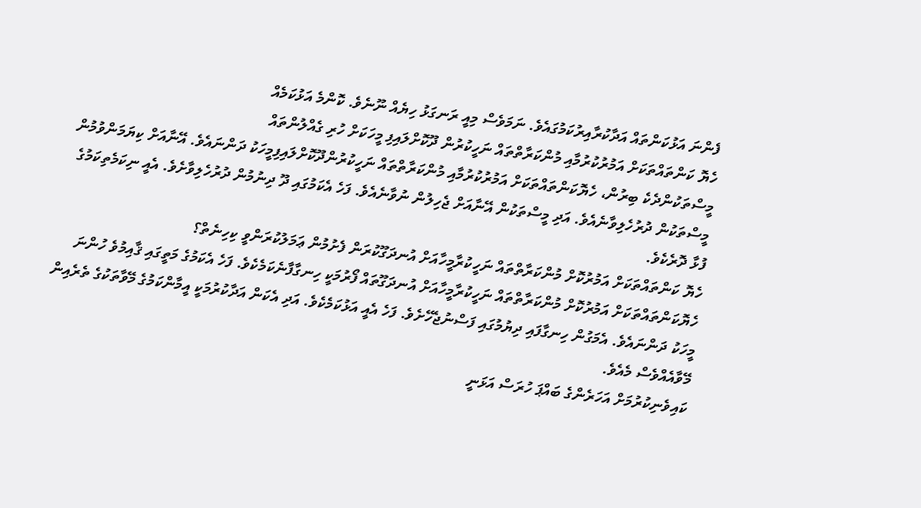ފެންނަ އަޅުކަންތައް އަދާކުރާއިރުކަމުގައެވެ. ނަމަވެސް މިއީ ރަނގަޅު ހިޔެއް ނޫނެވެ. ކޮންމެ އަޅުކަމެއް
ހެޔޮ ކަންތައްތަކަށް އަމުރުކުރުމާއި މުންކަރާތްތައް ނަހީކުރުން ދޫކޮށްލައިފި މީހަކަށް ހުރި ގެއްލުންތައް
މީސްތަކުންދެކެ ބިރުން، ހެޔޮކަންތައްތަކަށް އަމުރުކުރުމާއި މުންކަރާތްތައް ނަހީކުރުންދޫކޮށްލައިފިމީހަކު ދަންނައެވެ. އޭނާއަށް ކިޔަމަންވުމުން މީސްތަކުން ދުރުހެލިވާނެއެވެ. އަދި މީސްތަކުން އޭނާއަށް ޖެހިލުން ނުވާނެއެވެ. ފަހެ އެކަމުގައި ދޫ ދިނުމުން ދުރުހެލިވާށެވެ. އެއީ ނިކަމެތިކަމުގެ ފުޅާ ދޮރެކެވެ.
ހެޔޮ ކަންތައްތަކަށް އަމުރުކޮށް މުންކަރާތްތައް ނަހީކުރާމީހާއަށް އުނދަގޫކުރަން ފެށުމުން ޢަމަލުކުރަންވީ ކިހިނެތް؟
ހެޔޮކަންތައްތަކަށް އަމުރުކޮށް މުންކަރާތްތައް ނަހީކުރާމީހާއަށް އުނދަގޫތައް ފޯރުމަކީ ހިނގާފާނެކަމެކެވެ. ފަހެ އެކަމުގެ މަތީގައި ޤާއިމުވެ ހުންނަ މީހަކު ދަންނައެވެ. އެމަގުން ހިނގާފައި ދިޔުމުގައި ފަސްނުޖެހޭށެވެ. ފަހެ އެއީ އަޅުކަމެކެވެ. އަދި އެކަން އަދާކުރުމަކީ އީމާންކަމުގެ މޭވާތަކުގެ ތެރެއިން މޭވާއެއްވެސް މެއެވެ.
ކައިވެނިކުރުމަށް އަހަރެންގެ ބައްޕަ ހުރަސް އަޅަނީ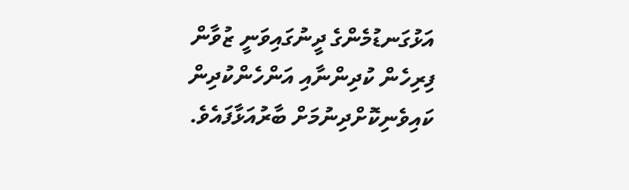އަޅުގަނޑުމެންގެ ދީނުގައިވަނީ ޒުވާން ފިރިހެން ކުދިންނާއި އަންހެންކުދިން ކައިވެނިކޮށްދިނުމަށް ބާރުއަޅާފައެވެ.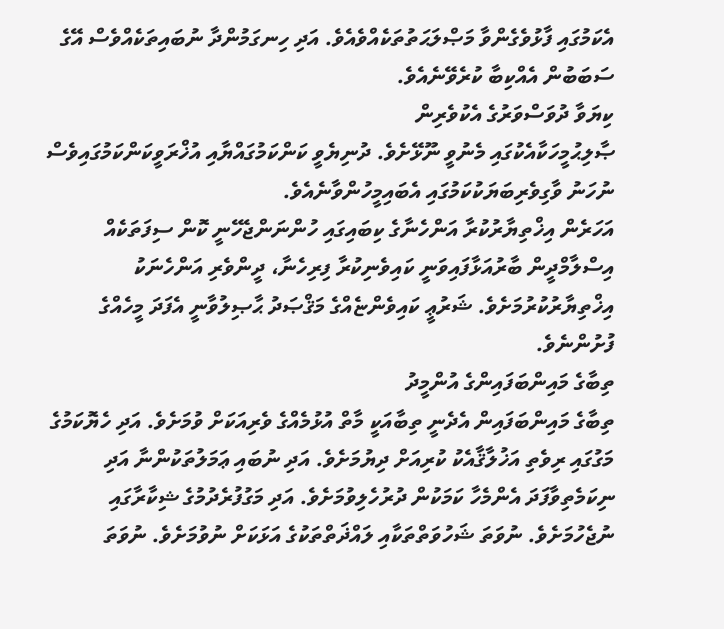އެކަމުގައި ފާޅުވެގެންވާ މަޞްލަޙަތުތަކެއްވެއެވެ. އަދި ހިނގަމުންދާ ނުބައިތަކެއްވެސް އޭގެ ސަބަބުން އެއްކިބާ ކުރެވޭނެއެވެ.
ކިޔަވާ ދުވަސްވަރުގެ އެކުވެރިން
ޞާލިޙުމީހަކާއެކުގައި މެނުވީ ނޫޅޭށެވެ. ދުނިޔެވީ ކަންކަމުގައްޔާއި އުޚްރަވީކަންކަމުގައިވެސް ނުހަނު ވާގިވެރިބަޔަކުކަމުގައި އެބައިމީހުންވާނެއެވެ.
އަހަރެން އިޚްތިޔާރުކުރާ އަންހެނާގެ ކިބައިގައި ހުންނަންޖެހޭނީ ކޮން ސިފަތަކެއް
އިސްލާމްދީން ބާރުއަޅާފައިވަނީ ކައިވެނިކުރާ ފިރިހެނާ، ދީންވެރި އަންހެނަކު އިޚްތިޔާރުކުރުމަށެވެ. ޝަރުޢީ ކައިވެންޏެއްގެ މަޤްޞަދު ޙާޞިލުވާނީ އެފަދަ މީހެއްގެ ފުށުންނެވެ.
ތިބާގެ މައިންބަފައިންގެ އުންމީދު
ތިބާގެ މައިންބަފައިން އެދެނީ ތިބާއަކީ މާތް އުޅުމެއްގެ ވެރިއަކަށް ވުމަށެވެ. އަދި ހެޔޮކަމުގެ މަގުގައި ރިވެތި އަޚުލާޤާއެކު ކުރިއަށް ދިޔުމަށެވެ. އަދި ނުބައި ޢަމަލުތަކުންނާ އަދި ނިކަމެތިވާފަދަ އެންމެހާ ކަމަކުން ދުރުހެލިވުމަށެވެ. އަދި މަގުފުރެދުމުގެ ޝިކާރާގައި ނުޖެހުމަށެވެ. ނުވަތަ ޝަހުވަތްތަކާއި ލައްޛަތްތަކުގެ އަޅަކަށް ނުވުމަށެވެ. ނުވަތަ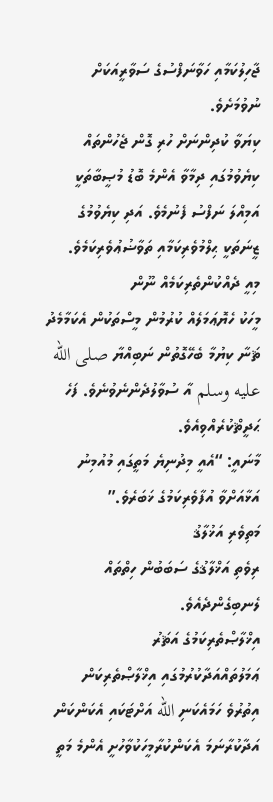ޖާހިލުކަމާއި ހަވާނަފްސުގެ ސަވާރީއަކަށް ނުވުމަށެވެ.
ކިޔަވާ ކުދިންނަށް ހުރި ގޮން ޖެހުންތައް
ކިޔެވުމުގައި ދިމާވާ އެންމެ ބޮޑު މުޞީބާތަކީ އަމިއްލަ ނަފްސު ފެނުމެވެ. އަދި ކިޔެވުމުގެ ޒީނަތަކީ ޙިލްމުވެރިކަމާއި ތަވާޟުޢުވެރިކަމެވެ.
މިއީ ދެއްކުންތެރިކަމެއް ނޫން
މީހަކު ހެޔޮޢަމަލެއް ކުރުމުން މީސްތަކުން އެކަމާމެދު ޘަނާ ކިޔުމާ ބެހޭގޮތުން ނަބިއްޔާ صلى الله عليه وسلم އާ ސުވާލުދެންނެވުނެވެ. ފަހެ ޙަދީޘްކުރެއްވިއެވެ.
މާނައީ: “އެއީ މިދުނިޔެ މަތީގައި މުއުމިނު އަޅާއަށްވާ އުފާވެރިކަމުގެ ޚަބަރެވެ.”
މަތިވެރި އަޚުލާޤު
ރިވެތި އަޚްލާޤުގެ ސަބަބުން ހިތްތައް ލެނބިގެންދެއެވެ.
އިޚްލާޞްތެރިކަމުގެ އަޘަރު
ޢަމަލުތައްއަދާކުރުމުގައި އިޚްލާޞްތެރިކަން އިތުރުވެ ހަމައެކަނި الله އަށްޓަކައި އެކަންކަން އަދާކުރާނަމަ އެކަންކުރާމީހަކުވާހުށީ އެންމެ މަތީ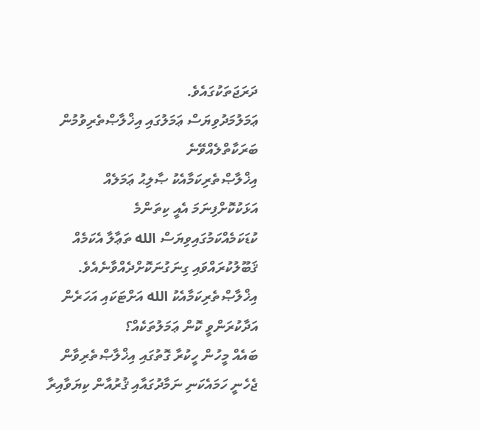ދަރަޖަތަކުގައެވެ.
ޢަމަލުމަދުވިޔަސް ޢަމަލުގައި އިޚްލާޞްތެރިވުމުން ބަރަކާތްލެއްވޭނެ
އިޚްލާޞްތެރިކަމާއެކު ޞާލިޙު ޢަމަލެއް އަޅަކުކޮށްފިނަމަ އެއީ ކިތަންމެ ކުޑަކަމެއްކަމުގައިވިޔަސް الله ތަޢާލާ އެކަމެއް ޤަބޫލުކުރައްވައި ގިނަގުނަކޮށްދެއްވާނެއެވެ.
އިޚްލާޞްތެރިކަމާއެކު الله އަށްޓަކައި އަހަރެން އަދާކުރަންވީ ކޮން ޢަމަލުތަކެއް؟
ބައެއް މީހުން ހީކުރާ ގޮތުގައި އިޚްލާޞްތެރިވާން ޖެހެނީ ހަމައެކަނި ނަމާދުގައާއި ޤުރުއާން ކިޔަވާއިރާ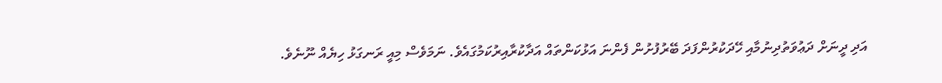އަދި ދީނަށް ދަޢުވަތުދިނުމާއި ހޭދަކުރުންފަދަ ބޭރުފުށުން ފެންނަ އަޅުކަންތައް އަދާކުރާއިރުކަމުގައެވެ. ނަމަވެސް މިއީ ރަނގަޅު ހިޔެއް ނޫނެވެ.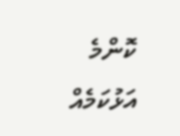ކޮންމެ އަޅުކަމެއް